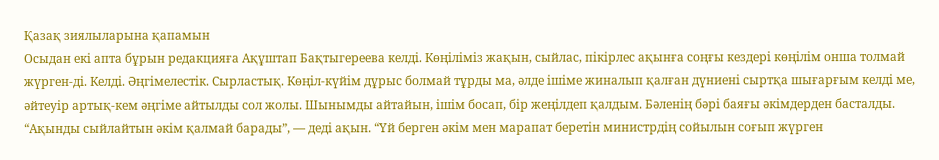Қазақ зиялыларына қапамын
Осыдан екi апта бұрын редакцияға Ақұштап Бақтыгереева келдi. Көңiлiмiз жақын, сыйлас, пiкiрлес ақынға соңғы кездерi көңiлiм онша толмай жүрген-дi. Келдi. Әңгiмелестiк. Сырластық. Көңiл-күйiм дұрыс болмай тұрды ма, әлде iшiме жиналып қалған дүниенi сыртқа шығарғым келдi ме, әйтеуiр артық-кем әңгiме айтылды сол жолы. Шынымды айтайын, iшiм босап, бiр жеңiлдеп қалдым. Бәленiң бәрi баяғы әкiмдерден басталды.
“Ақынды сыйлайтын әкiм қалмай барады”, — дедi ақын. “Үй берген әкiм мен марапат беретiн министрдiң сойылын соғып жүрген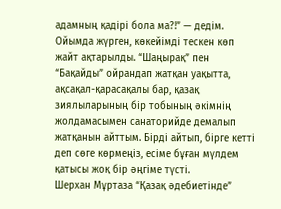адамның қадiрi бола ма?!” — дедiм. Ойымда жүрген, көкейiмдi тескен көп жайт ақтарылды. “Шаңырақ” пен “Бақайды” ойрандап жатқан уақытта, ақсақал-қарасақалы бар, қазақ зиялыларының бiр тобының әкiмнiң жолдамасымен санаторийде демалып жатқанын айттым. Бiрдi айтып, бiрге кеттi деп сөге көрмеңiз, есiме бұған мүлдем қатысы жоқ бiр әңгiме түстi.
Шерхан Мұртаза “Қазақ әдебиетiнде”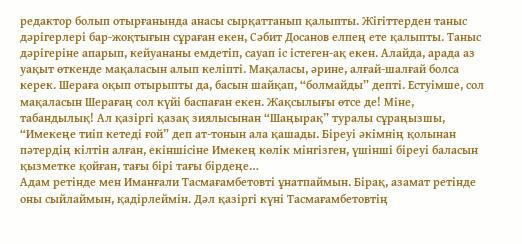редактор болып отырғанында анасы сырқаттанып қалыпты. Жiгiттерден таныс дәрiгерлерi бар-жоқтығын сұраған екен, Сәбит Досанов елпең ете қалыпты. Таныс дәрiгерiне апарып, кейуананы емдетiп, сауап iс iстеген-ақ екен. Алайда, арада аз уақыт өткенде мақаласын алып келiптi. Мақаласы, әрине, алғай-шалғай болса керек. Шераға оқып отырыпты да, басын шайқап, “болмайды” дептi. Естуiмше, сол мақаласын Шерағаң сол күйi баспаған екен. Жақсылығы өтсе де! Мiне, табандылық! Ал қазiргi қазақ зиялысынан “Шаңырақ” туралы сұраңызшы, “Имекеңе тиiп кетедi ғой” деп ат-тонын ала қашады. Бiреуi әкiмнiң қолынан пәтердiң кiлтiн алған, екiншiсiне Имекең көлiк мiнгiзген, үшiншi бiреуi баласын қызметке қойған, тағы бiрi тағы бiрдеңе…
Адам ретiнде мен Иманғали Тасмағамбетовтi ұнатпаймын. Бiрақ, азамат ретiнде оны сыйлаймын, қадiрлеймiн. Дәл қазiргi күнi Тасмағамбетовтiң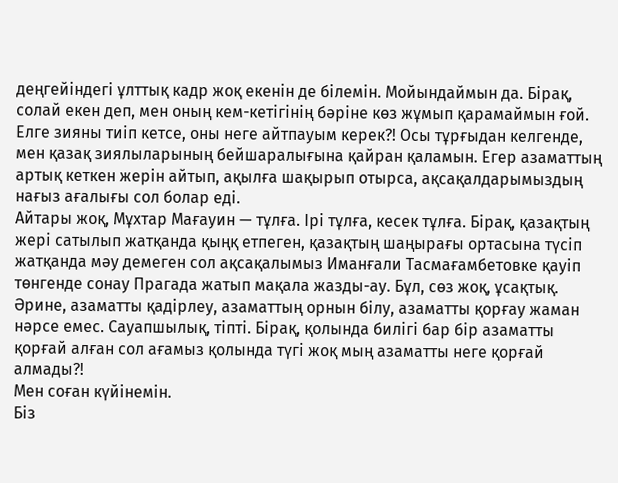деңгейiндегi ұлттық кадр жоқ екенiн де бiлемiн. Мойындаймын да. Бiрақ, солай екен деп, мен оның кем-кетiгiнiң бәрiне көз жұмып қарамаймын ғой. Елге зияны тиiп кетсе, оны неге айтпауым керек?! Осы тұрғыдан келгенде, мен қазақ зиялыларының бейшаралығына қайран қаламын. Егер азаматтың артық кеткен жерiн айтып, ақылға шақырып отырса, ақсақалдарымыздың нағыз ағалығы сол болар едi.
Айтары жоқ, Мұхтар Мағауин — тұлға. Iрi тұлға, кесек тұлға. Бiрақ, қазақтың жерi сатылып жатқанда қыңқ етпеген, қазақтың шаңырағы ортасына түсiп жатқанда мәу демеген сол ақсақалымыз Иманғали Тасмағамбетовке қауiп төнгенде сонау Прагада жатып мақала жазды-ау. Бұл, сөз жоқ, ұсақтық. Әрине, азаматты қадiрлеу, азаматтың орнын бiлу, азаматты қорғау жаман нәрсе емес. Сауапшылық, тiптi. Бiрақ, қолында билiгi бар бiр азаматты қорғай алған сол ағамыз қолында түгi жоқ мың азаматты неге қорғай алмады?!
Мен соған күйiнемiн.
Бiз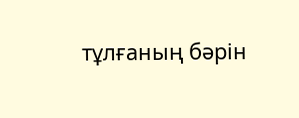тұлғаның бәрiн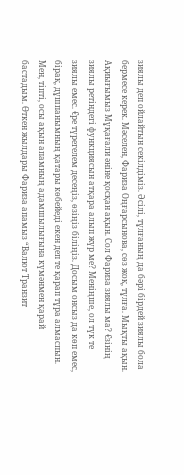зиялы деп ойлайтын секiлдiмiз. Әсiлi, тұлғаның да бәрi бiрдей зиялы бола бермесе керек. Мәселен, Фариза Оңғарсынова, сөз жоқ, тұлға. Мықты ақын. Ақиығымыз Мұқағали әнiне қосқан ақын. Сол Фариза зиялы ма? €зiнiң зиялы ретiндегi функциясын атқара алып жүр ме? Менiңше, ол түк те зиялы емес. €ре түрегелем десеңiз, өзiңiз бiлiңiз. Досым онсыз да көп емес, бiрақ, дұшпанымның қатары көбейедi екен деп те қарап тұра алмаспын. Мен, тiптi, осы ақын апамның адамшылығына күмәнмен қарай бастадым. Өткен жылдары Фариза апамыз “Валют Транзит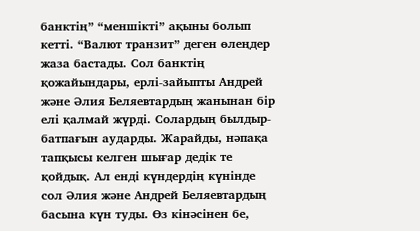банктiң” “меншiктi” ақыны болып кеттi. “Валют транзит” деген өлеңдер жаза бастады. Сол банктiң қожайындары, ерлi-зайыпты Андрей және Әлия Беляевтардың жанынан бiр елi қалмай жүрдi. Солардың былдыр-батпағын аударды. Жарайды, нәпақа тапқысы келген шығар дедiк те қойдық. Ал ендi күндердiң күнiнде сол Әлия және Андрей Беляевтардың басына күн туды. Өз кiнәсiнен бе,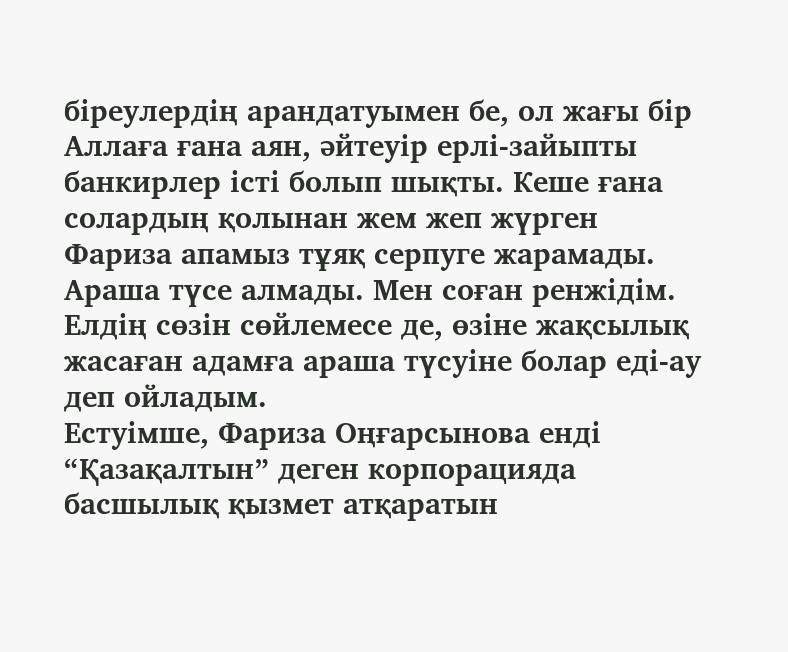бiреулердiң арандатуымен бе, ол жағы бiр Аллаға ғана аян, әйтеуiр ерлi-зайыпты банкирлер iстi болып шықты. Кеше ғана солардың қолынан жем жеп жүрген Фариза апамыз тұяқ серпуге жарамады. Араша түсе алмады. Мен соған ренжiдiм. Елдiң сөзiн сөйлемесе де, өзiне жақсылық жасаған адамға араша түсуiне болар едi-ау деп ойладым.
Естуiмше, Фариза Оңғарсынова ендi “Қазақалтын” деген корпорацияда басшылық қызмет атқаратын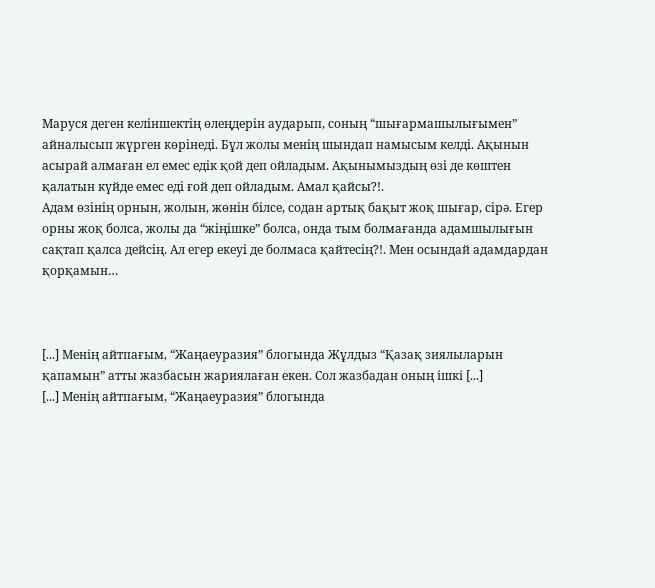Маруся деген келiншектiң өлеңдерiн аударып, соның “шығармашылығымен” айналысып жүрген көрiнедi. Бұл жолы менiң шындап намысым келдi. Ақынын асырай алмаған ел емес едiк қой деп ойладым. Ақынымыздың өзi де көштен қалатын күйде емес едi ғой деп ойладым. Амал қайсы?!.
Адам өзiнiң орнын, жолын, жөнiн бiлсе, содан артық бақыт жоқ шығар, сiрә. Егер орны жоқ болса, жолы да “жiңiшке” болса, онда тым болмағанда адамшылығын сақтап қалса дейсiң. Ал егер екеуi де болмаса қайтесiң?!. Мен осындай адамдардан қорқамын…



[...] Менің айтпағым, “Жаңаеуразия” блогында Жұлдыз “Қазақ зиялыларын қапамын” атты жазбасын жариялаған екен. Сол жазбадан оның ішкі [...]
[...] Менің айтпағым, “Жаңаеуразия” блогында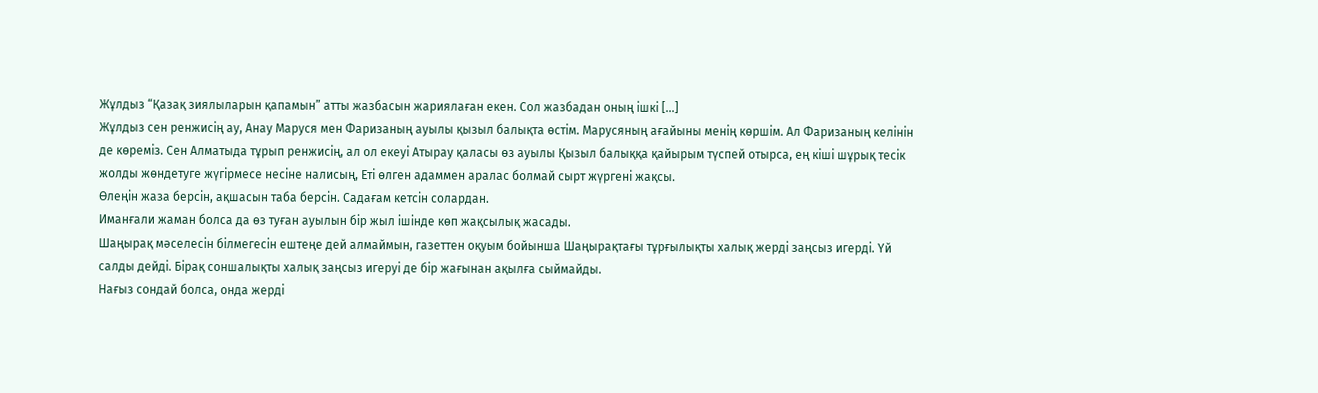Жұлдыз “Қазақ зиялыларын қапамын” атты жазбасын жариялаған екен. Сол жазбадан оның ішкі [...]
Жұлдыз сен ренжисің ау, Анау Маруся мен Фаризаның ауылы қызыл балықта өстім. Марусяның ағайыны менің көршім. Ал Фаризаның келінін де көреміз. Сен Алматыда тұрып ренжисің, ал ол екеуі Атырау қаласы өз ауылы Қызыл балыққа қайырым түспей отырса, ең кіші шұрық тесік жолды жөндетуге жүгірмесе несіне налисың, Еті өлген адаммен аралас болмай сырт жүргені жақсы.
Өлеңін жаза берсін, ақшасын таба берсін. Садағам кетсін солардан.
Иманғали жаман болса да өз туған ауылын бір жыл ішінде көп жақсылық жасады.
Шаңырақ мәселесін білмегесін ештеңе дей алмаймын, газеттен оқуым бойынша Шаңырақтағы тұрғылықты халық жерді заңсыз игерді. Үй салды дейді. Бірақ соншалықты халық заңсыз игеруі де бір жағынан ақылға сыймайды.
Нағыз сондай болса, онда жерді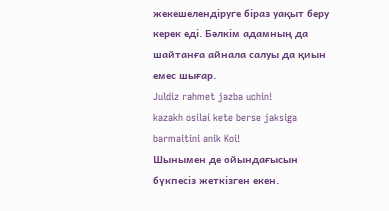жекешелендіруге біраз уақыт беру керек еді. Бәлкім адамның да шайтанға айнала салуы да қиын емес шығар.
Juldiz rahmet jazba uchin!
kazakh osilai kete berse jaksiga barmaitini anik Koi!
Шынымен де ойындағысын бүкпесіз жеткізген екен.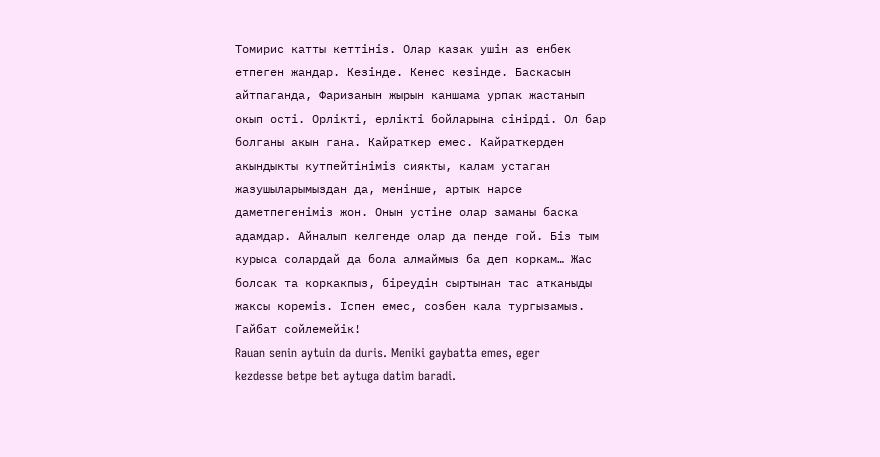Томирис катты кеттініз. Олар казак ушін аз енбек етпеген жандар. Кезінде. Кенес кезінде. Баскасын айтпаганда, Фаризанын жырын каншама урпак жастанып окып ості. Орлікті, ерлікті бойларына сінірді. Ол бар болганы акын гана. Кайраткер емес. Кайраткерден акындыкты кутпейтініміз сиякты, калам устаган жазушыларымыздан да, менінше, артык нарсе даметпегеніміз жон. Онын устіне олар заманы баска адамдар. Айналып келгенде олар да пенде гой. Біз тым курыса солардай да бола алмаймыз ба деп коркам… Жас болсак та коркакпыз, біреудін сыртынан тас атканыды жаксы кореміз. Іспен емес, созбен кала тургызамыз. Гайбат сойлемейік!
Rauan senin aytuin da duris. Meniki gaybatta emes, eger kezdesse betpe bet aytuga datim baradi.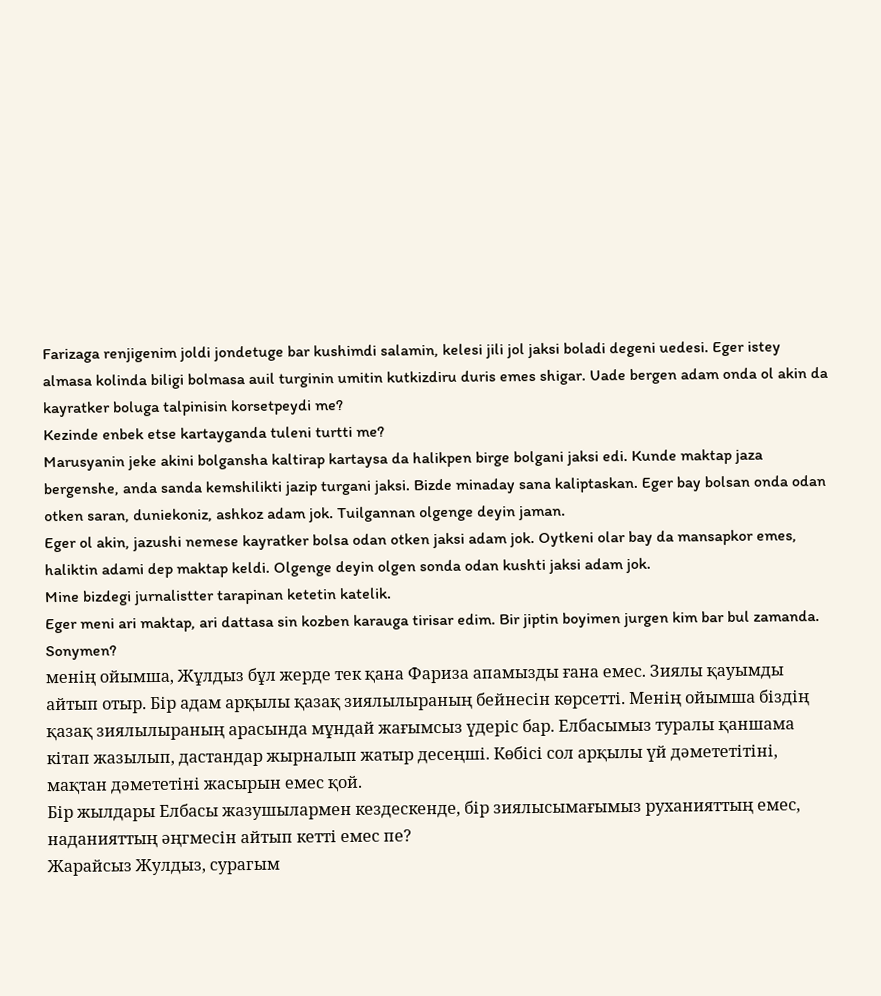Farizaga renjigenim joldi jondetuge bar kushimdi salamin, kelesi jili jol jaksi boladi degeni uedesi. Eger istey almasa kolinda biligi bolmasa auil turginin umitin kutkizdiru duris emes shigar. Uade bergen adam onda ol akin da kayratker boluga talpinisin korsetpeydi me?
Kezinde enbek etse kartayganda tuleni turtti me?
Marusyanin jeke akini bolgansha kaltirap kartaysa da halikpen birge bolgani jaksi edi. Kunde maktap jaza bergenshe, anda sanda kemshilikti jazip turgani jaksi. Bizde minaday sana kaliptaskan. Eger bay bolsan onda odan otken saran, duniekoniz, ashkoz adam jok. Tuilgannan olgenge deyin jaman.
Eger ol akin, jazushi nemese kayratker bolsa odan otken jaksi adam jok. Oytkeni olar bay da mansapkor emes, haliktin adami dep maktap keldi. Olgenge deyin olgen sonda odan kushti jaksi adam jok.
Mine bizdegi jurnalistter tarapinan ketetin katelik.
Eger meni ari maktap, ari dattasa sin kozben karauga tirisar edim. Bir jiptin boyimen jurgen kim bar bul zamanda.
Sonymen?
менің ойымша, Жұлдыз бұл жерде тек қана Фариза апамызды ғана емес. Зиялы қауымды айтып отыр. Бір адам арқылы қазақ зиялылыраның бейнесін көрсетті. Менің ойымша біздің қазақ зиялылыраның арасында мұндай жағымсыз үдеріс бар. Елбасымыз туралы қаншама кітап жазылып, дастандар жырналып жатыр десеңші. Көбісі сол арқылы үй дәмететітіні, мақтан дәмететіні жасырын емес қой.
Бір жылдары Елбасы жазушылармен кездескенде, бір зиялысымағымыз руханияттың емес, наданияттың әңгмесін айтып кетті емес пе?
Жарайсыз Жулдыз, сурагым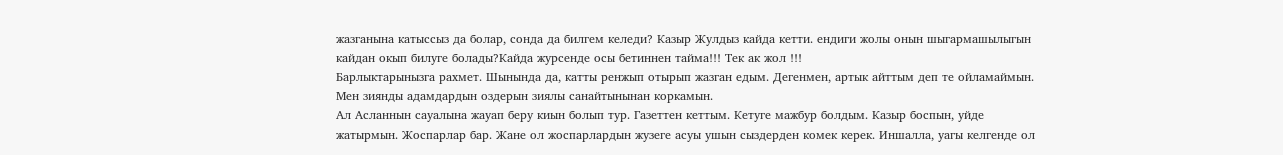жазганына катыссыз да болар, сонда да билгем келеди? Казыр Жулдыз кайда кетти. ендиги жолы онын шыгармашылыгын кайдан окып билуге болады?Кайда журсенде осы бетиннен тайма!!! Тек ак жол !!!
Барлыктарынызга рахмет. Шынында да, катты ренжып отырып жазган едым. Дегенмен, артык айттым деп те ойламаймын. Мен зиянды адамдардын оздерын зиялы санайтынынан коркамын.
Ал Асланнын сауалына жауап беру киын болып тур. Газеттен кеттым. Кетуге мажбур болдым. Казыр боспын, уйде жатырмын. Жоспарлар бар. Жане ол жоспарлардын жузеге асуы ушын сыздерден комек керек. Иншалла, уагы келгенде ол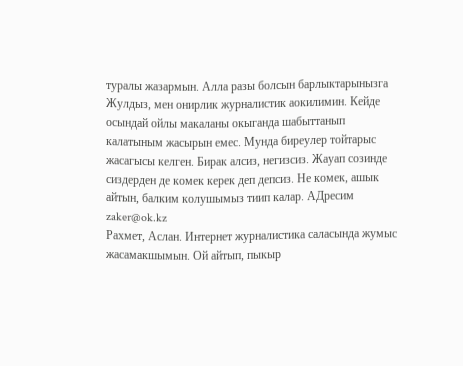туралы жазармын. Алла разы болсын барлыктарынызга
Жулдыз, мен онирлик журналистик аокилимин. Кейде осындай ойлы макаланы окыганда шабыттанып калатыным жасырын емес. Мунда биреулер тойтарыс жасагысы келген. Бирак алсиз, негизсиз. Жауап созинде сиздерден де комек керек деп депсиз. Не комек, ашык айтын, балким колушымыз тиип калар. АДресим zaker@ok.kz
Рахмет, Аслан. Интернет журналистика саласында жумыс жасамакшымын. Ой айтып, пыкыр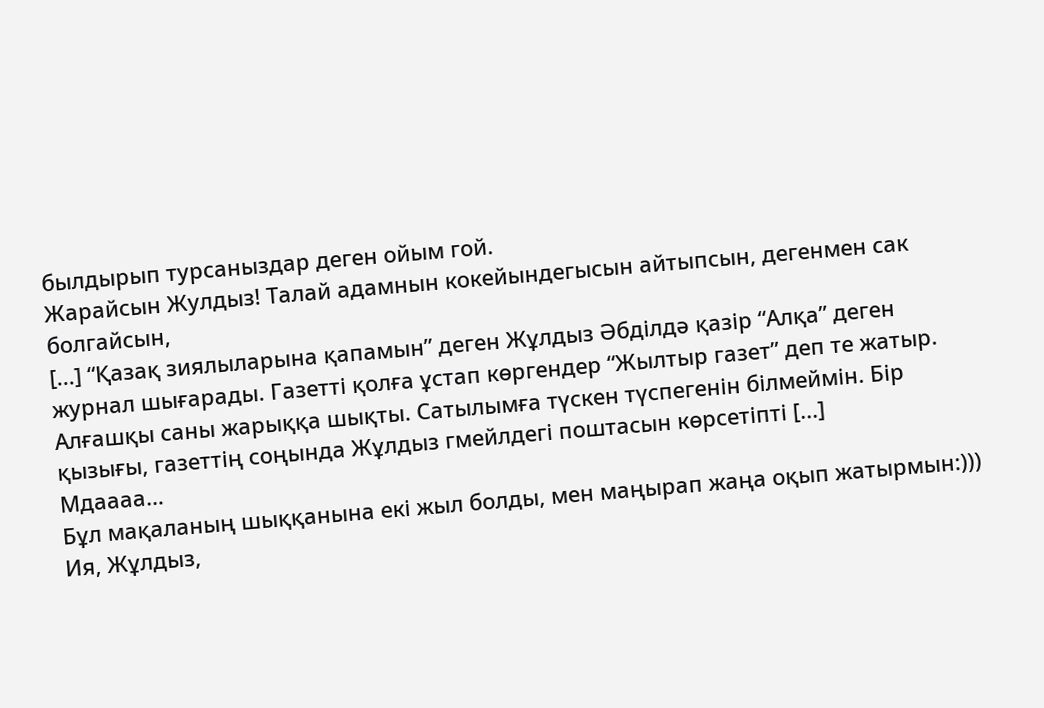былдырып турсаныздар деген ойым гой.
Жарайсын Жулдыз! Талай адамнын кокейындегысын айтыпсын, дегенмен сак болгайсын,
[...] “Қазақ зиялыларына қапамын” деген Жұлдыз Әбділдә қазір “Алқа” деген журнал шығарады. Газетті қолға ұстап көргендер “Жылтыр газет” деп те жатыр. Алғашқы саны жарыққа шықты. Сатылымға түскен түспегенін білмеймін. Бір қызығы, газеттің соңында Жұлдыз гмейлдегі поштасын көрсетіпті [...]
Мдаааа…
Бұл мақаланың шыққанына екі жыл болды, мен маңырап жаңа оқып жатырмын:)))
Ия, Жұлдыз,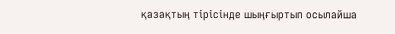қазақтың тірісінде шыңғыртып осылайша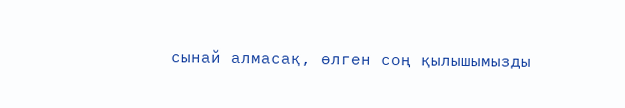сынай алмасақ, өлген соң қылышымызды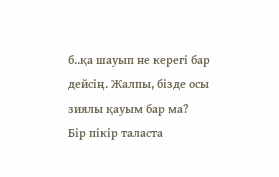б..қа шауып не керегі бар дейсің. Жалпы, бізде осы зиялы қауым бар ма?
Бір пікір таласта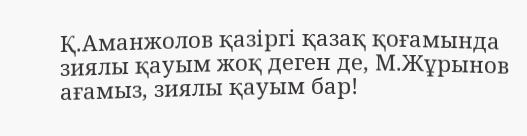Қ.Аманжолов қазіргі қазақ қоғамында зиялы қауым жоқ деген де, М.Жұрынов ағамыз, зиялы қауым бар!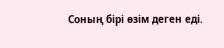Соның бірі өзім деген еді.